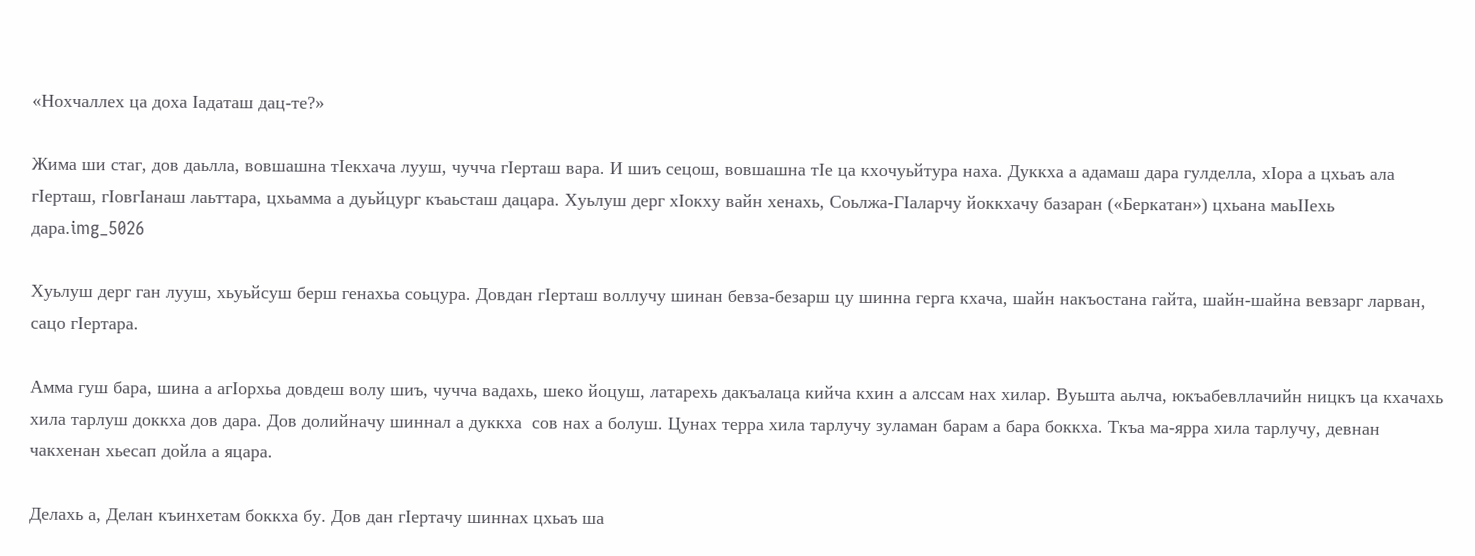«Нохчаллех ца доха Iадаташ дац-те?»

Жима ши стаг, дов даьлла, вовшашна тIекхача лууш, чучча гIерташ вара. И шиъ сецош, вовшашна тIе ца кхочуьйтура наха. Дуккха а адамаш дара гулделла, хIора а цхьаъ ала гIерташ, гIовгIанаш лаьттара, цхьамма а дуьйцург къаьсташ дацара. Хуьлуш дерг хIокху вайн хенахь, Соьлжа-ГIаларчу йоккхачу базаран («Беркатан») цхьана маьIIехь дара.img_5026

Хуьлуш дерг ган лууш, хьуьйсуш берш генахьа соьцура. Довдан гIерташ воллучу шинан бевза-безарш цу шинна герга кхача, шайн накъостана гайта, шайн-шайна вевзарг ларван, сацо гIертара.

Амма гуш бара, шина а агIорхьа довдеш волу шиъ, чучча вадахь, шеко йоцуш, латарехь дакъалаца кийча кхин а алссам нах хилар. Вуьшта аьлча, юкъабевллачийн ницкъ ца кхачахь хила тарлуш доккха дов дара. Дов долийначу шиннал а дуккха  сов нах а болуш. Цунах терра хила тарлучу зуламан барам а бара боккха. Ткъа ма-ярра хила тарлучу, девнан чакхенан хьесап дойла а яцара.

Делахь а, Делан къинхетам боккха бу. Дов дан гIертачу шиннах цхьаъ ша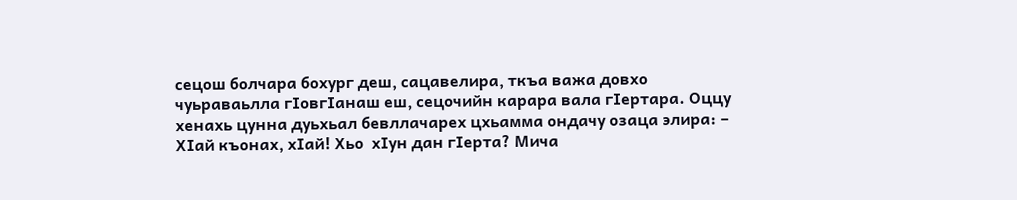сецош болчара бохург деш, сацавелира, ткъа важа довхо чуьраваьлла гIовгIанаш еш, сецочийн карара вала гIертара. Оццу хенахь цунна дуьхьал бевллачарех цхьамма ондачу озаца элира: – ХIай къонах, хIай! Хьо  хIун дан гIерта? Мича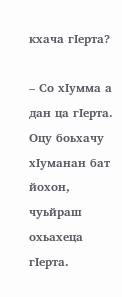кхача гIерта?

– Со хIумма а дан ца гIерта. Оцу боьхачу хIуманан бат йохон, чуьйраш охьахеца гIерта.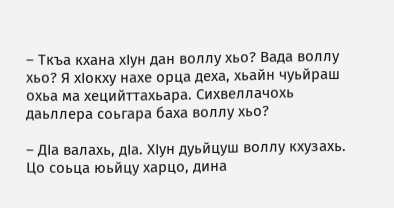– Ткъа кхана хIун дан воллу хьо? Вада воллу хьо? Я хIокху нахе орца деха, хьайн чуьйраш охьа ма хецийттахьара. Сихвеллачохь даьллера соьгара баха воллу хьо?

– ДIа валахь, дIа. ХIун дуьйцуш воллу кхузахь. Цо соьца юьйцу харцо, дина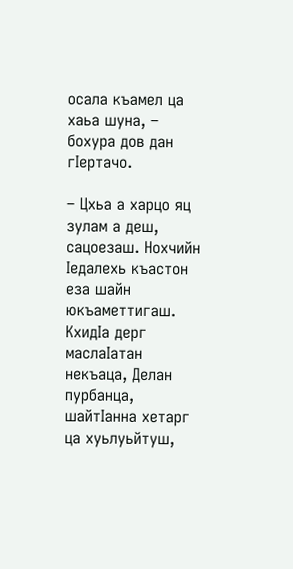осала къамел ца хаьа шуна, – бохура дов дан гIертачо.

– Цхьа а харцо яц зулам а деш, сацоезаш. Нохчийн Iедалехь къастон еза шайн юкъаметтигаш. КхидIа дерг маслаIатан некъаца, Делан пурбанца, шайтIанна хетарг ца хуьлуьйтуш,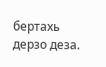бертахь дерзо деза.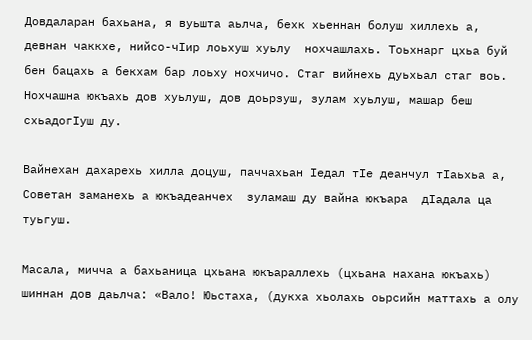Довдаларан бахьана, я вуьшта аьлча, бехк хьеннан болуш хиллехь а, девнан чаккхе, нийсо-чIир лоьхуш хуьлу  нохчашлахь. Тоьхнарг цхьа буй бен бацахь а бекхам бар лоьху нохчичо. Стаг вийнехь дуьхьал стаг воь. Нохчашна юкъахь дов хуьлуш, дов доьрзуш, зулам хуьлуш, машар беш схьадогIуш ду.

Вайнехан дахарехь хилла доцуш, паччахьан Iедал тIе деанчул тIаьхьа а, Советан заманехь а юкъадеанчех  зуламаш ду вайна юкъара  дIадала ца туьгуш.

Масала, мичча а бахьаница цхьана юкъараллехь (цхьана нахана юкъахь) шиннан дов даьлча: «Вало! Юьстаха, (дукха хьолахь оьрсийн маттахь а олу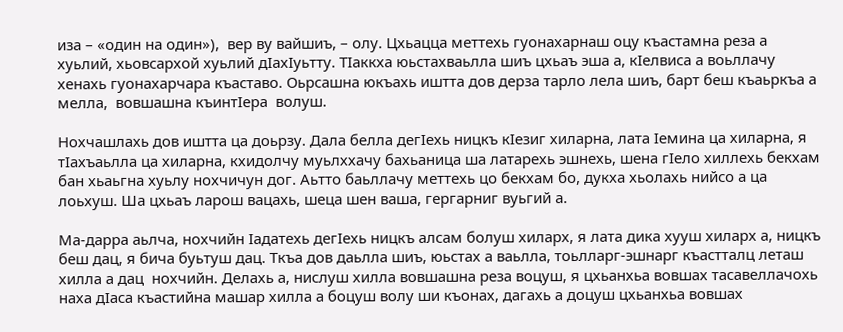иза – «один на один»),  вер ву вайшиъ, – олу. Цхьацца меттехь гуонахарнаш оцу къастамна реза а хуьлий, хьовсархой хуьлий дIахIуьтту. ТIаккха юьстахваьлла шиъ цхьаъ эша а, кIелвиса а воьллачу хенахь гуонахарчара къаставо. Оьрсашна юкъахь иштта дов дерза тарло лела шиъ, барт беш къаьркъа а мелла,  вовшашна къинтIера  волуш.

Нохчашлахь дов иштта ца доьрзу. Дала белла дегIехь ницкъ кIезиг хиларна, лата Iемина ца хиларна, я тIахъаьлла ца хиларна, кхидолчу муьлххачу бахьаница ша латарехь эшнехь, шена гIело хиллехь бекхам бан хьаьгна хуьлу нохчичун дог. Аьтто баьллачу меттехь цо бекхам бо, дукха хьолахь нийсо а ца лоьхуш. Ша цхьаъ ларош вацахь, шеца шен ваша, гергарниг вуьгий а.

Ма-дарра аьлча, нохчийн Iадатехь дегIехь ницкъ алсам болуш хиларх, я лата дика хууш хиларх а, ницкъ беш дац, я бича буьтуш дац. Ткъа дов даьлла шиъ, юьстах а ваьлла, тоьлларг-эшнарг къастталц леташ хилла а дац  нохчийн. Делахь а, нислуш хилла вовшашна реза воцуш, я цхьанхьа вовшах тасавеллачохь наха дIаса къастийна машар хилла а боцуш волу ши къонах, дагахь а доцуш цхьанхьа вовшах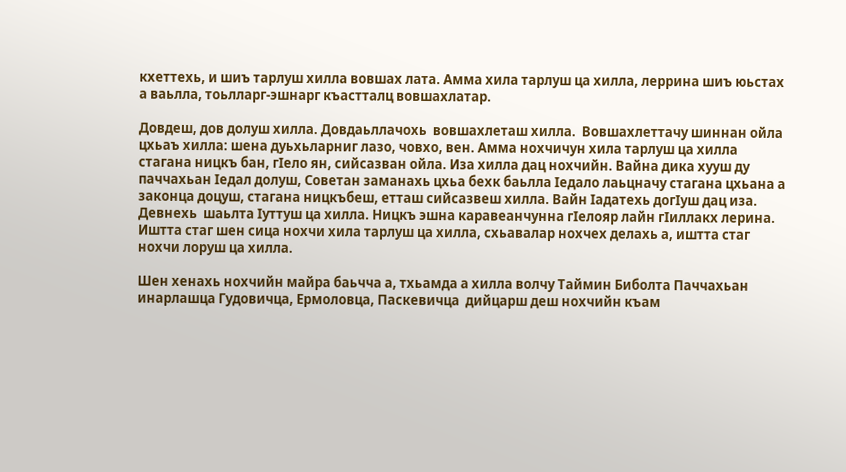кхеттехь, и шиъ тарлуш хилла вовшах лата. Амма хила тарлуш ца хилла, леррина шиъ юьстах а ваьлла, тоьлларг-эшнарг къастталц вовшахлатар.

Довдеш, дов долуш хилла. Довдаьллачохь  вовшахлеташ хилла.  Вовшахлеттачу шиннан ойла цхьаъ хилла: шена дуьхьларниг лазо, човхо, вен. Амма нохчичун хила тарлуш ца хилла  стагана ницкъ бан, гIело ян, сийсазван ойла. Иза хилла дац нохчийн. Вайна дика хууш ду паччахьан Iедал долуш, Советан заманахь цхьа бехк баьлла Iедало лаьцначу стагана цхьана а законца доцуш, стагана ницкъбеш, етташ сийсазвеш хилла. Вайн Iадатехь догIуш дац иза. Девнехь  шаьлта Iуттуш ца хилла. Ницкъ эшна каравеанчунна гIелояр лайн гIиллакх лерина. Иштта стаг шен сица нохчи хила тарлуш ца хилла, схьавалар нохчех делахь а, иштта стаг нохчи лоруш ца хилла.

Шен хенахь нохчийн майра баьчча а, тхьамда а хилла волчу Таймин Биболта Паччахьан инарлашца Гудовичца, Ермоловца, Паскевичца  дийцарш деш нохчийн къам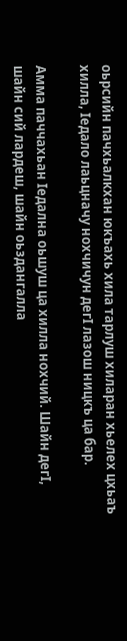оьрсийн пачхьалкхан юкъахь хила тарлуш хиларан хьелех цхьаъ  хилла, Iедало лаьцначу нохчичун дегI лазош ницкъ ца бар.

Амма паччахьан Iедална оьшуш ца хилла нохчий. Шайн дегI, шайн сий лардеш, шайн оьздангалла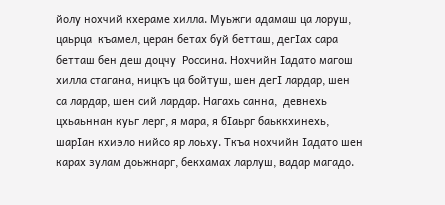йолу нохчий кхераме хилла. Муьжги адамаш ца лоруш, цаьрца  къамел, церан бетах буй бетташ, дегIах сара бетташ бен деш доцчу  Россина. Нохчийн Iадато магош хилла стагана, ницкъ ца бойтуш, шен дегI лардар, шен са лардар, шен сий лардар. Нагахь санна,  девнехь цхьаьннан куьг лерг, я мара, я бIаьрг баьккхинехь, шарIан кхиэло нийсо яр лоьху. Ткъа нохчийн Iадато шен карах зулам доьжнарг, бекхамах ларлуш, вадар магадо.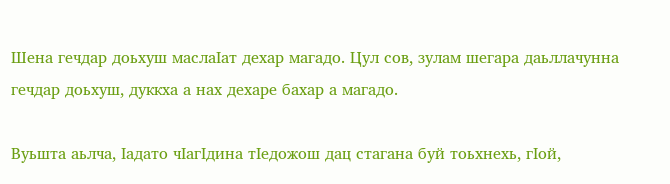Шена гечдар доьхуш маслаIат дехар магадо. Цул сов, зулам шегара даьллачунна гечдар доьхуш, дуккха а нах дехаре бахар а магадо.

Вуьшта аьлча, Iадато чIагIдина тIедожош дац стагана буй тоьхнехь, гIой,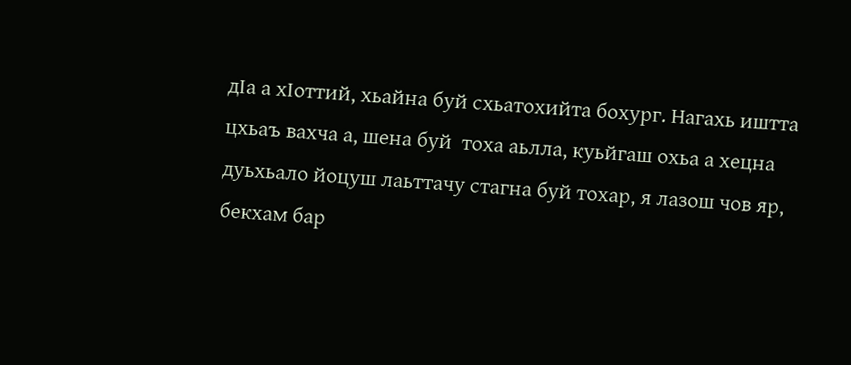дIа а хIоттий, хьайна буй схьатохийта бохург. Нагахь иштта цхьаъ вахча а, шена буй  тоха аьлла, куьйгаш охьа а хецна дуьхьало йоцуш лаьттачу стагна буй тохар, я лазош чов яр, бекхам бар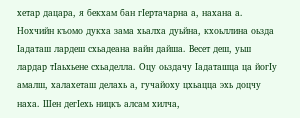хетар дацара, я бекхам бан гIертачарна а, нахана а.  Нохчийн къомо дукха зама хьалха дуьйна, кхоьллина оьзда Iадаташ лардеш схьадеана вайн дайша. Весет деш, уьш лардар тIаьхьене схьаделла. Оцу оьздачу Iадаташца ца йогIу амалш, халахеташ делахь а, гучайоху цхьацца эхь доцчу наха. Шен дегIехь ницкъ алсам хилча,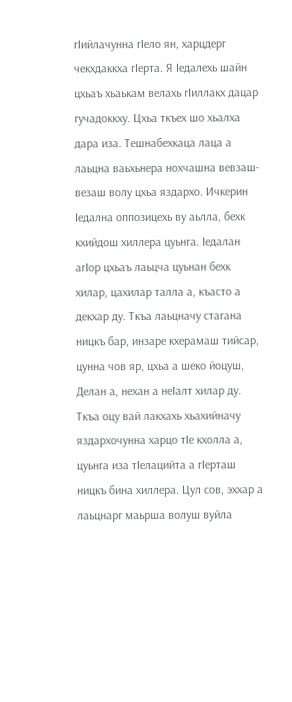гIийлачунна гIело ян, харцдерг чекхдаккха гIерта. Я Iедалехь шайн цхьаъ хьаькам велахь гIиллакх дацар гучадоккху. Цхьа ткъех шо хьалха дара иза. Тешнабехкаца лаца а лаьцна ваьхьнера нохчашна вевзаш-везаш волу цхьа яздархо. Ичкерин Iедална оппозицехь ву аьлла, бехк кхийдош хиллера цуьнга. Iедалан агIор цхьаъ лаьцча цуьнан бехк хилар, цахилар талла а, къасто а декхар ду. Ткъа лаьцначу стагана ницкъ бар, инзаре кхерамаш тийсар, цунна чов яр, цхьа а шеко йоцуш, Делан а, нехан а неIалт хилар ду.  Ткъа оцу вай лакхахь хьахийначу яздархочунна харцо тIе кхолла а, цуьнга иза тIелацийта а гIерташ ницкъ бина хиллера. Цул сов, эххар а лаьцнарг маьрша волуш вуйла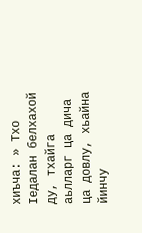хиъча: » Тхо Iедалан белхахой ду, тхайга аьлларг ца дича ца довлу, хьайна йинчу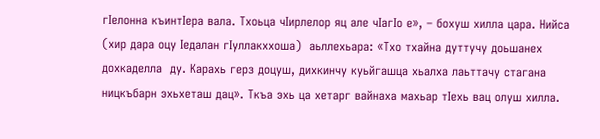гIелонна къинтIера вала. Тхоьца чIирлелор яц але чIагIо е», – бохуш хилла цара. Нийса (хир дара оцу Iедалан гIуллакххоша)  аьллехьара: «Тхо тхайна дуттучу доьшанех дохкаделла  ду. Карахь герз доцуш, дихкинчу куьйгашца хьалха лаьттачу стагана ницкъбарн эхьхеташ дац». Ткъа эхь ца хетарг вайнаха махьар тIехь вац олуш хилла.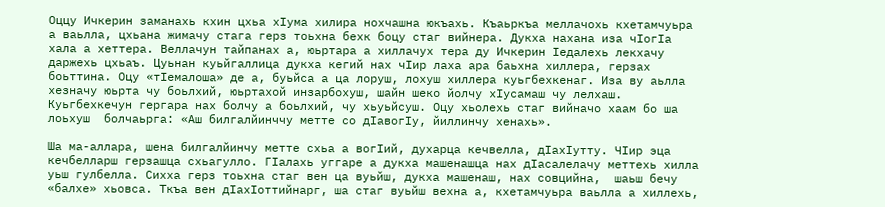Оццу Ичкерин заманахь кхин цхьа хIума хилира нохчашна юкъахь. Къаьркъа меллачохь кхетамчуьра а ваьлла, цхьана жимачу стага герз тоьхна бехк боцу стаг вийнера. Дукха нахана иза чIогIа хала а хеттера. Веллачун тайпанах а, юьртара а хиллачух тера ду Ичкерин Iедалехь лекхачу даржехь цхьаъ. Цуьнан куьйгаллица дукха кегий нах чIир лаха ара баьхна хиллера, герзах боьттина. Оцу «тIемалоша» де а, буьйса а ца лоруш, лохуш хиллера куьгбехкенаг. Иза ву аьлла хезначу юьрта чу боьлхий, юьртахой инзарбохуш, шайн шеко йолчу хIусамаш чу лелхаш. Куьгбехкечун гергара нах болчу а боьлхий, чу хьуьйсуш. Оцу хьолехь стаг вийначо хаам бо ша лоьхуш  болчаьрга: «Аш билгалйинччу метте со дIавогIу, йиллинчу хенахь».

Ша ма-аллара, шена билгалйинчу метте схьа а вогIий, духарца кечвелла, дIахIутту. ЧIир эца кечбелларш герзашца схьагулло. ГIалахь уггаре а дукха машенашца нах дIасалелачу меттехь хилла уьш гулбелла. Сихха герз тоьхна стаг вен ца вуьйш, дукха машенаш, нах совцийна,  шаьш бечу «балхе» хьовса. Ткъа вен дIахIоттийнарг, ша стаг вуьйш вехна а, кхетамчуьра ваьлла а хиллехь,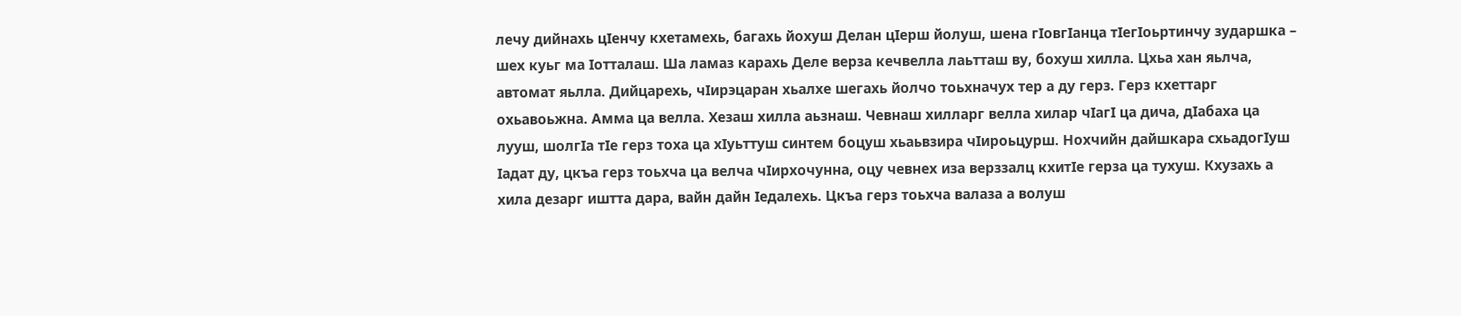лечу дийнахь цIенчу кхетамехь, багахь йохуш Делан цIерш йолуш, шена гIовгIанца тIегIоьртинчу зударшка – шех куьг ма Iотталаш. Ша ламаз карахь Деле верза кечвелла лаьтташ ву, бохуш хилла. Цхьа хан яьлча,  автомат яьлла. Дийцарехь, чIирэцаран хьалхе шегахь йолчо тоьхначух тер а ду герз. Герз кхеттарг охьавоьжна. Амма ца велла. Хезаш хилла аьзнаш. Чевнаш хилларг велла хилар чIагI ца дича, дIабаха ца лууш, шолгIа тIе герз тоха ца хIуьттуш синтем боцуш хьаьвзира чIироьцурш. Нохчийн дайшкара схьадогIуш Iадат ду, цкъа герз тоьхча ца велча чIирхочунна, оцу чевнех иза верззалц кхитIе герза ца тухуш. Кхузахь а хила дезарг иштта дара, вайн дайн Iедалехь. Цкъа герз тоьхча валаза а волуш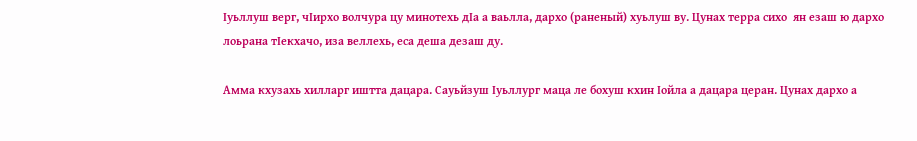Iуьллуш верг, чIирхо волчура цу минотехь дIа а ваьлла, дархо (раненый) хуьлуш ву. Цунах терра сихо  ян езаш ю дархо лоьрана тIекхачо, иза веллехь, еса деша дезаш ду.

Амма кхузахь хилларг иштта дацара. Сауьйзуш Iуьллург маца ле бохуш кхин Iойла а дацара церан. Цунах дархо а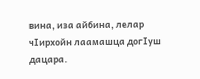вина, иза айбина, лелар чIирхойн лаамашца догIуш дацара.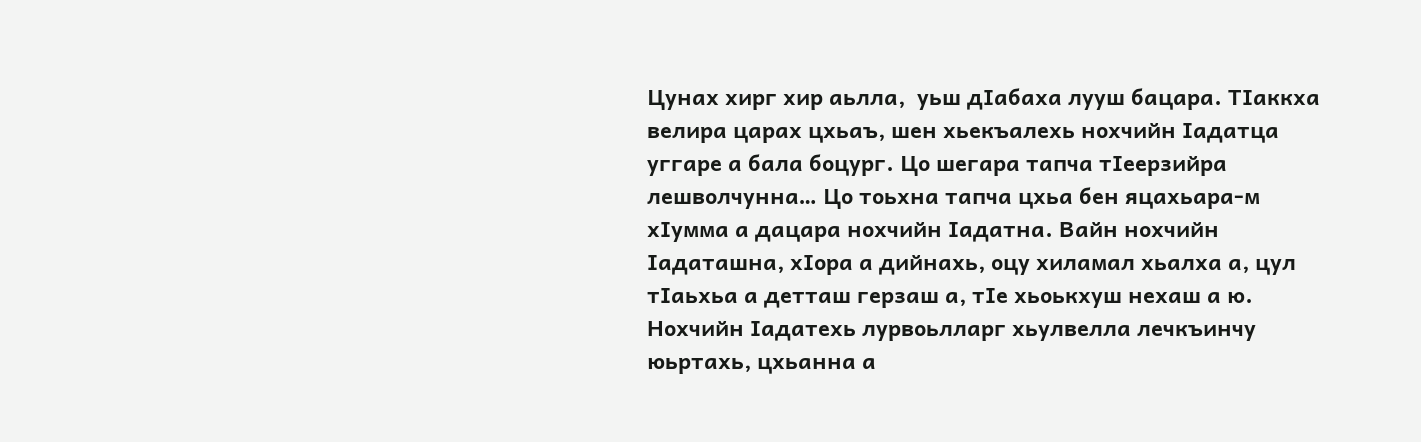Цунах хирг хир аьлла,  уьш дIабаха лууш бацара. ТIаккха велира царах цхьаъ, шен хьекъалехь нохчийн Iадатца уггаре а бала боцург. Цо шегара тапча тIеерзийра лешволчунна… Цо тоьхна тапча цхьа бен яцахьара-м хIумма а дацара нохчийн Iадатна. Вайн нохчийн Iадаташна, хIора а дийнахь, оцу хиламал хьалха а, цул тIаьхьа а детташ герзаш а, тIе хьоькхуш нехаш а ю. Нохчийн Iадатехь лурвоьлларг хьулвелла лечкъинчу юьртахь, цхьанна а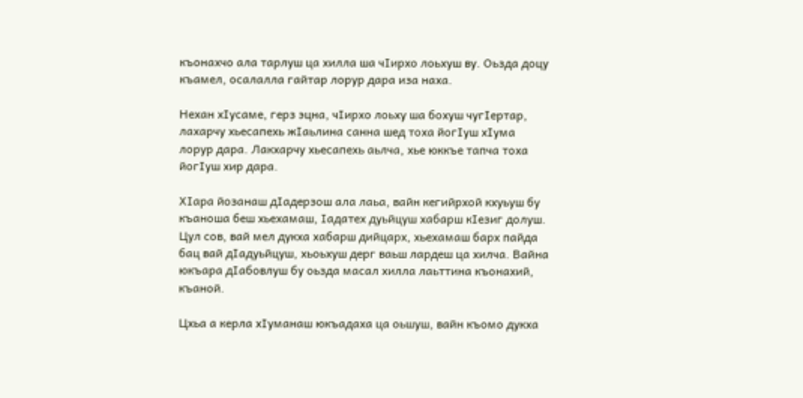къонахчо ала тарлуш ца хилла ша чIирхо лоьхуш ву. Оьзда доцу къамел, осалалла гайтар лорур дара иза наха.

Нехан хIусаме, герз эцна, чIирхо лоьху ша бохуш чугIертар, лахарчу хьесапехь жIаьлина санна шед тоха йогIуш хIума лорур дара. Лакхарчу хьесапехь аьлча, хье юккъе тапча тоха йогIуш хир дара.

ХIара йозанаш дIадерзош ала лаьа, вайн кегийрхой кхуьуш бу къаноша беш хьехамаш, Iадатех дуьйцуш хабарш кIезиг долуш. Цул сов, вай мел дукха хабарш дийцарх, хьехамаш барх пайда бац вай дIадуьйцуш, хьоьхуш дерг ваьш лардеш ца хилча. Вайна юкъара дIабовлуш бу оьзда масал хилла лаьттина къонахий, къаной.

Цхьа а керла хIуманаш юкъадаха ца оьшуш, вайн къомо дукха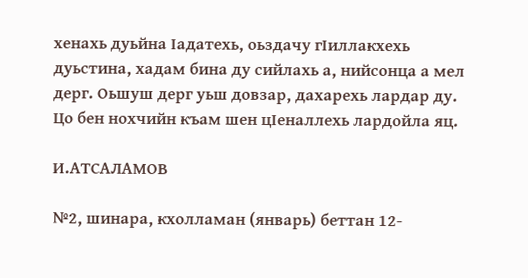хенахь дуьйна Iадатехь, оьздачу гIиллакхехь дуьстина, хадам бина ду сийлахь а, нийсонца а мел дерг. Оьшуш дерг уьш довзар, дахарехь лардар ду. Цо бен нохчийн къам шен цIеналлехь лардойла яц.

И.АТСАЛАМОВ

№2, шинара, кхолламан (январь) беттан 12-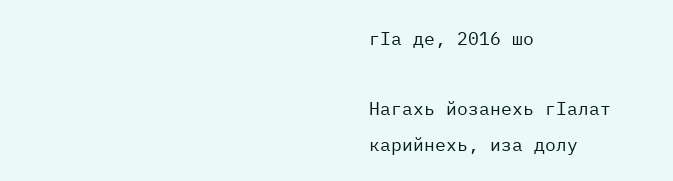гIа де, 2016 шо

Нагахь йозанехь гIалат карийнехь, иза долу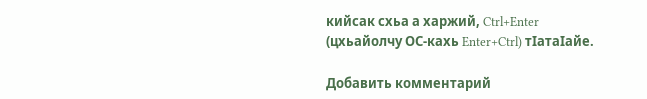кийсак схьа а харжий, Ctrl+Enter (цхьайолчу ОС-кахь Enter+Ctrl) тIатаIайе.

Добавить комментарий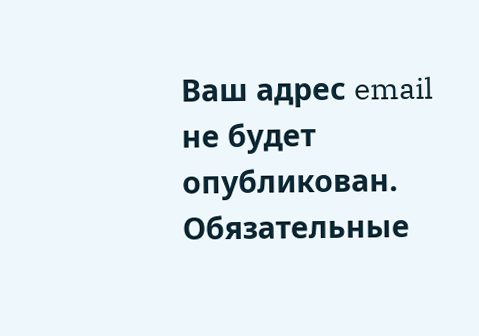Ваш адрес email не будет опубликован. Обязательные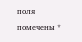поля помечены *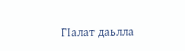ГIалат даьлла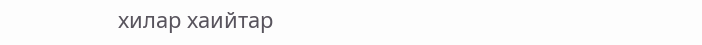хилар хаийтар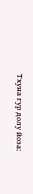Тхуна гур долу йоза: